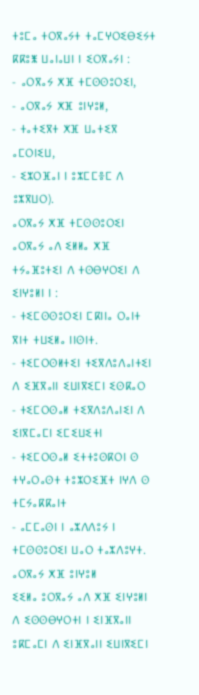ⵜⵓⵎⴰ ⵜⵔⴳⴰⵢⵜ ⵜⴰⵎⵖⵔⵉⴱⵉⵢⵜ ⴽⴽⵓⵥ ⵡⴰⵏⴰⵡⵏ ⵏ ⵉⵔⴳⴰⵢⵏ :
- ⴰⵔⴳⴰⵢ ⵅⴼ ⵜⵎⵙⵙⵓⵔⵉⵏ,
- ⴰⵔⴳⴰⵢ ⵅⴼ ⵓⵏⵖⵓⵍ,
- ⵜⴰⵜⵉⴳⵜ ⵅⴼ ⵡⴰⵜⵉⴳ ⴰⵎⵔⵏⵉⵡ,
- ⵉⵣⵔⴼⴰⵏ ⵏ ⵓⵣⵎⵎⴻⵎ ⴷ ⵓⵣⴳⵡⵔ).
ⴰⵔⴳⴰⵢ ⵅⴼ ⵜⵎⵙⵙⵓⵔⵉⵏ
ⴰⵔⴳⴰⵢ ⴰⴷ ⵉⵍⵍⴰ ⵅⴼ ⵜⵢⴰⴼⵓⵜⵉⵏ ⴷ ⵜⵙⴱⵖⵔⵉⵏ ⴷ ⵉⵏⵖⵓⵍⵏ ⵏ :
- ⵜⵉⵎⵙⵙⵓⵔⵉⵏ ⵎⴽⵏⵏⴰ ⵔⴰⵏⵜ ⴳⵏⵜ ⵜⵡⵉⵍⴰ ⵏⵏⵙⵏⵜ.
- ⵜⵉⵎⵔⵙⵍⵜⵉⵏ ⵜⵉⴳⴷⵓⴷⴰⵏⵜⵉⵏ ⴷ ⵉⴼⴳⴰⵏⵏ ⵉⵡⵏⴳⵉⵎⵏ ⵉⵙⴽⴰⵔ
- ⵜⵉⵎⵔⵙⴰⵍ ⵜⵉⴳⴷⵓⴷⴰⵏⵉⵏ ⴷ ⵉⵏⴳⵎⴰⵎⵏ ⵉⵎⵉⵡⵉⵜⵏ
- ⵜⵉⵎⵔⵙⴰⵍ ⵉⵜⵜⵓⵙⴽⵔⵏ ⵙ ⵜⵖⴰⵔⴰⵙⵜ ⵜⵓⵣⵔⵉⴼⵜ ⵏⵖⴷ ⵙ ⵜⵎⵢⴰⴽⴽⴰⵏⵜ
- ⴰⵎⵎⴰⵙⵏ ⵏ ⴰⵣⴷⴷⵓⵢ ⵏ ⵜⵎⵙⵙⵓⵔⵉⵏ ⵡⴰⵔ ⵜⴰⵣⴷⵓⵖⵜ.
ⴰⵔⴳⴰⵢ ⵅⴼ ⵓⵏⵖⵓⵍ
ⵉⵉⵍⴰ ⵓⵔⴳⴰⵢ ⴰⴷ ⵅⴼ ⵉⵏⵖⵓⵍⵏ ⴷ ⵉⵙⵙⴱⵖⵔⵜⵏ ⵏ ⵉⵏⴼⴳⴰⵏⵏ ⵓⴽⵎⴰⵎⵏ ⴷ ⵉⵏⴼⴳⴰⵏⵏ ⵉⵡⵏⴳⵉⵎⵏ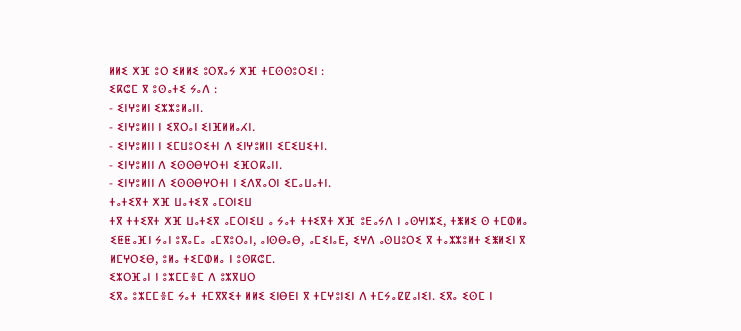ⵍⵍⵉ ⵅⴼ ⵓⵔ ⵉⵍⵍⵉ ⵓⵔⴳⴰⵢ ⵅⴼ ⵜⵎⵙⵙⵓⵔⵉⵏ :
ⵉⴽⵛⵎ ⴳ ⵓⵙⴰⵜⵉ ⵢⴰⴷ :
- ⵉⵏⵖⵓⵍⵏ ⵉⵣⵣⵓⵍⴰⵏⵏ.
- ⵉⵏⵖⵓⵍⵏⵏ ⵏ ⵉⴳⵔⴰⵏ ⵉⵏⴼⵍⵍⴰⵃⵏ.
- ⵉⵏⵖⵓⵍⵏⵏ ⵏ ⵉⵎⵡⵓⵔⵉⵜⵏ ⴷ ⵉⵏⵖⵓⵍⵏⵏ ⵉⵎⵉⵡⵉⵜⵏ.
- ⵉⵏⵖⵓⵍⵏⵏ ⴷ ⵉⵙⵙⴱⵖⵔⵜⵏ ⵉⴼⵔⴽⴰⵏⵏ.
- ⵉⵏⵖⵓⵍⵏⵏ ⴷ ⵉⵙⵙⴱⵖⵔⵜⵏ ⵏ ⵉⴷⴳⴰⵔⵏ ⵉⵎⴰⵡⴰⵜⵏ.
ⵜⴰⵜⵉⴳⵜ ⵅⴼ ⵡⴰⵜⵉⴳ ⴰⵎⵔⵏⵉⵡ
ⵜⴳ ⵜⵜⵉⴳⵜ ⵅⴼ ⵡⴰⵜⵉⴳ ⴰⵎⵔⵏⵉⵡ ⴰ ⵢⴰⵜ ⵜⵜⵉⴳⵜ ⵅⴼ ⵓⴹⴰⵢⴷ ⵏ ⴰⵙⵖⵏⵣⵉ, ⵜⵥⵍⵉ ⵙ ⵜⵎⵀⵍⴰ ⵉⵟⵟⴰⴼⵏ ⵢⴰⵏ ⵓⴳⴰⵎⴰ ⴰⵎⴳⵓⵔⴰⵏ, ⴰⵏⵙⴱⴰⴱ, ⴰⵎⵉⵏⴰⴹ, ⵉⵖⴷ ⴰⵙⵡⵓⵔⵉ ⴳ ⵜⴰⵣⵣⵓⵍⵜ ⵉⵥⵍⵉⵏ ⴳ ⵍⵎⵖⵔⵉⴱ, ⵓⵍⴰ ⵜⵉⵎⵀⵍⴰ ⵏ ⵓⵙⴽⵛⵎ.
ⵉⵣⵔⴼⴰⵏ ⵏ ⵓⵣⵎⵎⴻⵎ ⴷ ⵓⵣⴳⵡⵔ
ⵉⴳⴰ ⵓⵣⵎⵎⴻⵎ ⵢⴰⵜ ⵜⵎⴳⴳⵉⵜ ⵍⵍⵉ ⵉⵏⴱⴹⵏ ⴳ ⵜⵎⵖⵓⵏⵉⵏ ⴷ ⵜⵎⵢⴰⵇⵇⴰⵏⵉⵏ. ⵉⴳⴰ ⵉⵙⵎ ⵏ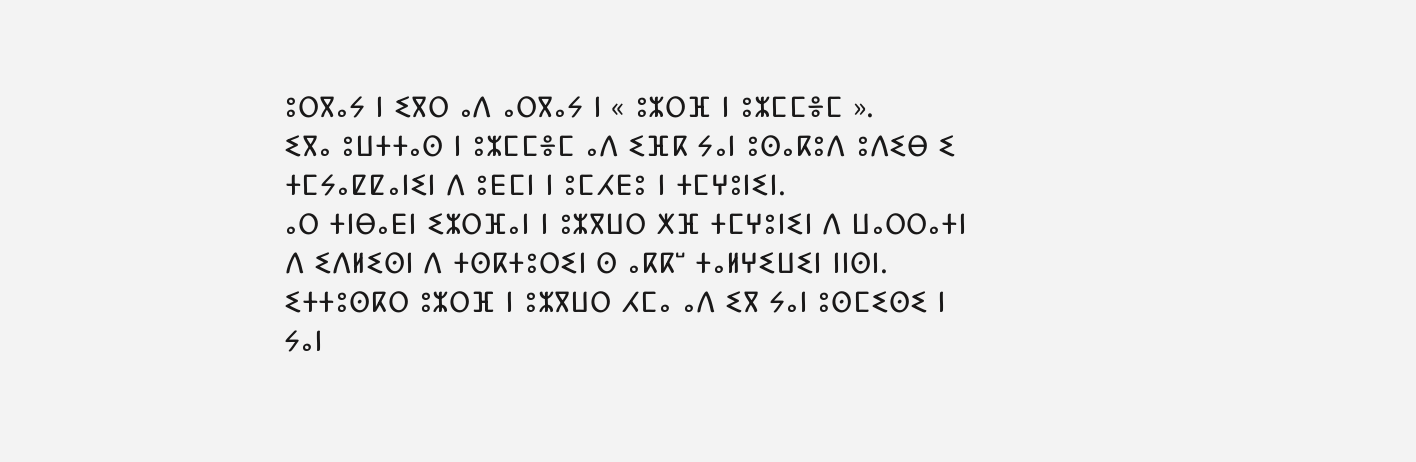ⵓⵔⴳⴰⵢ ⵏ ⵉⴳⵔ ⴰⴷ ⴰⵔⴳⴰⵢ ⵏ « ⵓⵣⵔⴼ ⵏ ⵓⵣⵎⵎⴻⵎ ».
ⵉⴳⴰ ⵓⵡⵜⵜⴰⵙ ⵏ ⵓⵣⵎⵎⴻⵎ ⴰⴷ ⵉⴼⴽ ⵢⴰⵏ ⵓⵙⴰⴽⵓⴷ ⵓⴷⵉⴱ ⵉ ⵜⵎⵢⴰⵇⵇⴰⵏⵉⵏ ⴷ ⵓⴹⵎⵏ ⵏ ⵓⵎⵃⴹⵓ ⵏ ⵜⵎⵖⵓⵏⵉⵏ.
ⴰⵔ ⵜⵏⴱⴰⴹⵏ ⵉⵣⵔⴼⴰⵏ ⵏ ⵓⵣⴳⵡⵔ ⵅⴼ ⵜⵎⵖⵓⵏⵉⵏ ⴷ ⵡⴰⵔⵔⴰⵜⵏ ⴷ ⵉⴷⵍⵉⵙⵏ ⴷ ⵜⵙⴽⵜⵓⵔⵉⵏ ⵙ ⴰⴽⴽⵯ ⵜⴰⵍⵖⵉⵡⵉⵏ ⵏⵏⵙⵏ. ⵉⵜⵜⵓⵙⴽⵔ ⵓⵣⵔⴼ ⵏ ⵓⵣⴳⵡⵔ ⵃⵎⴰ ⴰⴷ ⵉⴳ ⵢⴰⵏ ⵓⵙⵎⵉⵙⵉ ⵏ ⵢⴰⵏ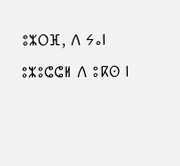ⵓⵣⵔⴼ, ⴷ ⵢⴰⵏ ⵓⵣⵓⵛⵛⵍ ⴷ ⵓⴽⵙ ⵏ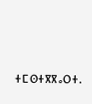ⵜⵎⵙⵜⴳⴳⴰⵔⵜ.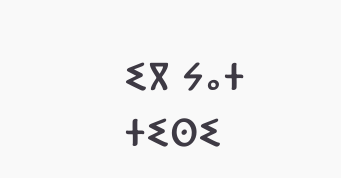ⵉⴳ ⵢⴰⵜ ⵜⵉⵙⵉ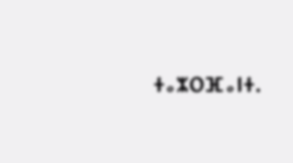ⵜⴰⵣⵔⴼⴰⵏⵜ.